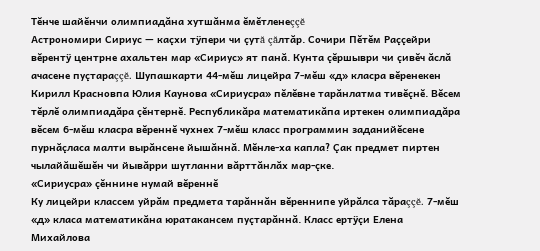Тĕнче шайĕнчи олимпиадăна хутшăнма ĕмĕтленеççĕ
Астрономири Сириус — каçхи тÿпери чи çутă çăлтăр. Сочири Пĕтĕм Раççейри вĕрентÿ центрне ахальтен мар «Сириус» ят панă. Кунта çĕршыври чи çивĕч ăслă ачасене пуçтараççĕ. Шупашкарти 44-мĕш лицейра 7-мĕш «д» класра вĕренекен Кирилл Красновпа Юлия Каунова «Сириусра» пĕлĕвне тарăнлатма тивĕçнĕ. Вĕсем тĕрлĕ олимпиадăра çĕнтернĕ. Республикăра математикăпа иртекен олимпиадăра вĕсем 6-мĕш класра вĕреннĕ чухнех 7-мĕш класс программин заданийĕсене пурнăçласа малти вырăнсене йышăннă. Мĕнле-ха капла? Çак предмет пиртен чылайăшĕшĕн чи йывăрри шутланни вăрттăнлăх мар-çке.
«Сириусра» çĕннине нумай вĕреннĕ
Ку лицейри классем уйрăм предмета тарăннăн вĕреннипе уйрăлса тăраççĕ. 7-мĕш «д» класа математикăна юратакансем пуçтарăннă. Класс ертÿçи Елена Михайлова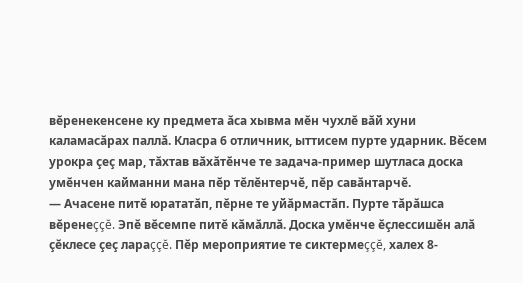вĕренекенсене ку предмета ăса хывма мĕн чухлĕ вăй хуни каламасăрах паллă. Класра 6 отличник, ыттисем пурте ударник. Вĕсем урокра çеç мар, тăхтав вăхăтĕнче те задача-пример шутласа доска умĕнчен кайманни мана пĕр тĕлĕнтерчĕ, пĕр савăнтарчĕ.
— Ачасене питĕ юрататăп, пĕрне те уйăрмастăп. Пурте тăрăшса вĕренеççĕ. Эпĕ вĕсемпе питĕ кăмăллă. Доска умĕнче ĕçлессишĕн алă çĕклесе çеç лараççĕ. Пĕр мероприятие те сиктермеççĕ, халех 8-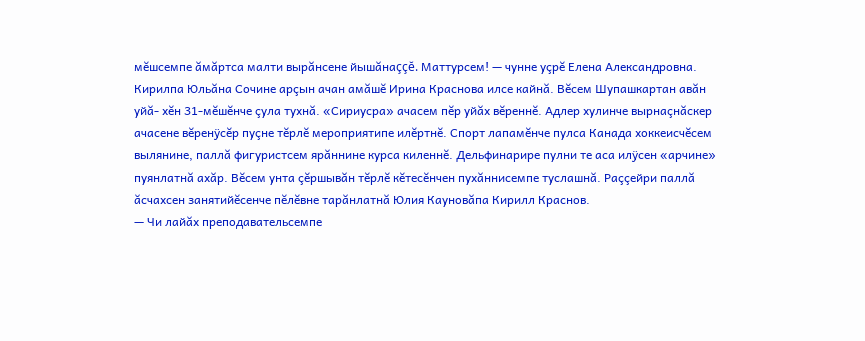мĕшсемпе ăмăртса малти вырăнсене йышăнаççĕ. Маттурсем! — чунне уçрĕ Елена Александровна.
Кирилпа Юльăна Сочине арçын ачан амăшĕ Ирина Краснова илсе кайнă. Вĕсем Шупашкартан авăн уйă- хĕн 31-мĕшĕнче çула тухнă. «Сириусра» ачасем пĕр уйăх вĕреннĕ. Адлер хулинче вырнаçнăскер ачасене вĕренÿсĕр пуçне тĕрлĕ мероприятипе илĕртнĕ. Спорт лапамĕнче пулса Канада хоккеисчĕсем вылянине, паллă фигуристсем ярăннине курса киленнĕ. Дельфинарире пулни те аса илÿсен «арчине» пуянлатнă ахăр. Вĕсем унта çĕршывăн тĕрлĕ кĕтесĕнчен пухăннисемпе туслашнă. Раççейри паллă ăсчахсен занятийĕсенче пĕлĕвне тарăнлатнă Юлия Кауновăпа Кирилл Краснов.
— Чи лайăх преподавательсемпе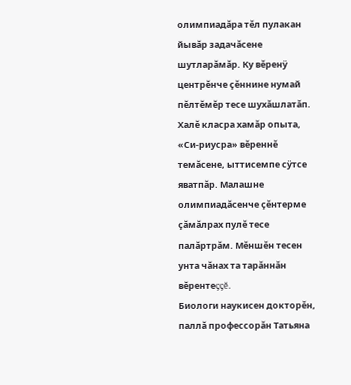олимпиадăра тĕл пулакан йывăр задачăсене шутларăмăр. Ку вĕренÿ центрĕнче çĕннине нумай пĕлтĕмĕр тесе шухăшлатăп. Халĕ класра хамăр опыта, «Си-риусра» вĕреннĕ темăсене, ыттисемпе сÿтсе яватпăр. Малашне олимпиадăсенче çĕнтерме çăмăлрах пулĕ тесе палăртрăм. Мĕншĕн тесен унта чăнах та тарăннăн вĕрентеççĕ.
Биологи наукисен докторĕн, паллă профессорăн Татьяна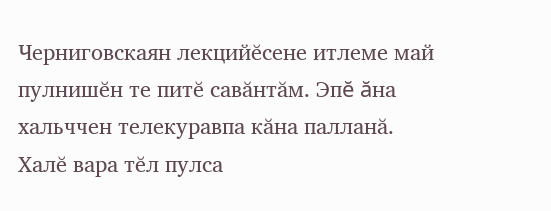Черниговскаян лекцийĕсене итлеме май пулнишĕн те питĕ савăнтăм. Эпĕ ăна хальччен телекуравпа кăна палланă. Халĕ вара тĕл пулса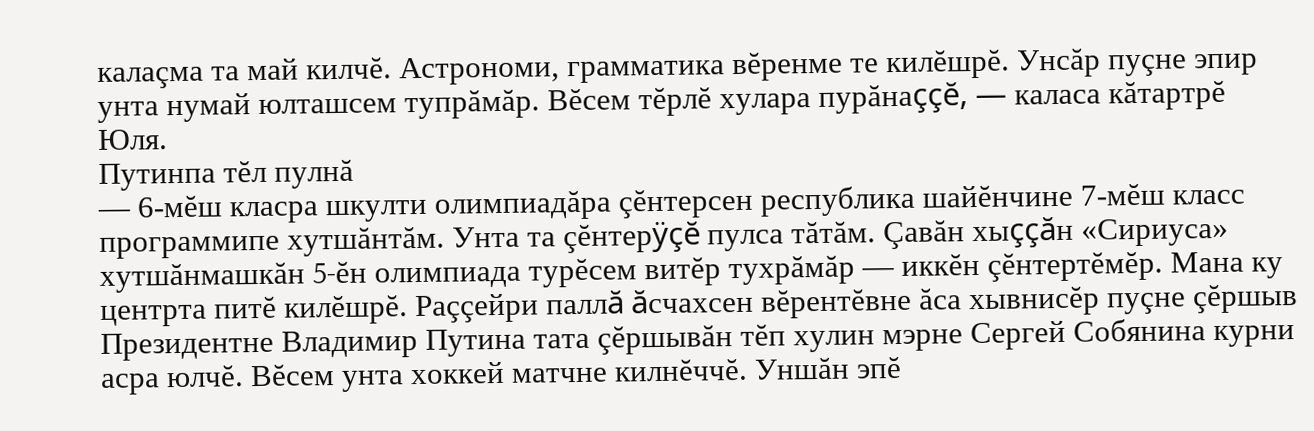калаçма та май килчĕ. Астрономи, грамматика вĕренме те килĕшрĕ. Унсăр пуçне эпир унта нумай юлташсем тупрăмăр. Вĕсем тĕрлĕ хулара пурăнаççĕ, — каласа кăтартрĕ Юля.
Путинпа тĕл пулнă
— 6-мĕш класра шкулти олимпиадăра çĕнтерсен республика шайĕнчине 7-мĕш класс программипе хутшăнтăм. Унта та çĕнтерÿçĕ пулса тăтăм. Çавăн хыççăн «Сириуса» хутшăнмашкăн 5-ĕн олимпиада турĕсем витĕр тухрăмăр — иккĕн çĕнтертĕмĕр. Мана ку центрта питĕ килĕшрĕ. Раççейри паллă ăсчахсен вĕрентĕвне ăса хывнисĕр пуçне çĕршыв Президентне Владимир Путина тата çĕршывăн тĕп хулин мэрне Сергей Собянина курни асра юлчĕ. Вĕсем унта хоккей матчне килнĕччĕ. Уншăн эпĕ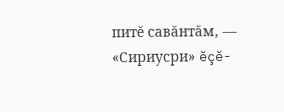питĕ савăнтăм, — «Сириусри» ĕçĕ-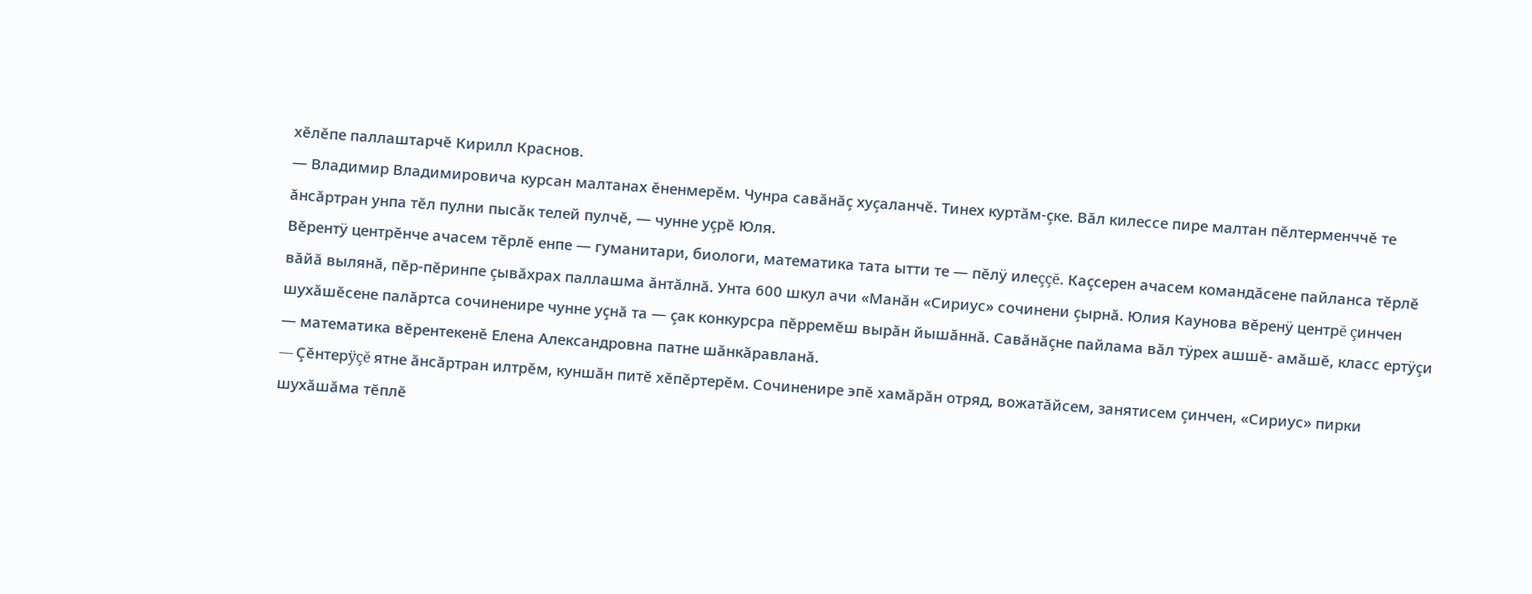хĕлĕпе паллаштарчĕ Кирилл Краснов.
— Владимир Владимировича курсан малтанах ĕненмерĕм. Чунра савăнăç хуçаланчĕ. Тинех куртăм-çке. Вăл килессе пире малтан пĕлтерменччĕ те ăнсăртран унпа тĕл пулни пысăк телей пулчĕ, — чунне уçрĕ Юля.
Вĕрентÿ центрĕнче ачасем тĕрлĕ енпе — гуманитари, биологи, математика тата ытти те — пĕлÿ илеççĕ. Каçсерен ачасем командăсене пайланса тĕрлĕ вăйă вылянă, пĕр-пĕринпе çывăхрах паллашма ăнтăлнă. Унта 600 шкул ачи «Манăн «Сириус» сочинени çырнă. Юлия Каунова вĕренÿ центрĕ çинчен шухăшĕсене палăртса сочиненире чунне уçнă та — çак конкурсра пĕрремĕш вырăн йышăннă. Савăнăçне пайлама вăл тÿрех ашшĕ- амăшĕ, класс ертÿçи — математика вĕрентекенĕ Елена Александровна патне шăнкăравланă.
— Çĕнтерÿçĕ ятне ăнсăртран илтрĕм, куншăн питĕ хĕпĕртерĕм. Сочиненире эпĕ хамăрăн отряд, вожатăйсем, занятисем çинчен, «Сириус» пирки шухăшăма тĕплĕ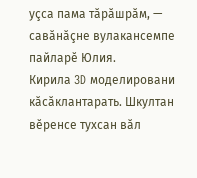уçса пама тăрăшрăм, — савăнăçне вулакансемпе пайларĕ Юлия.
Кирила 3D моделировани кăсăклантарать. Шкултан вĕренсе тухсан вăл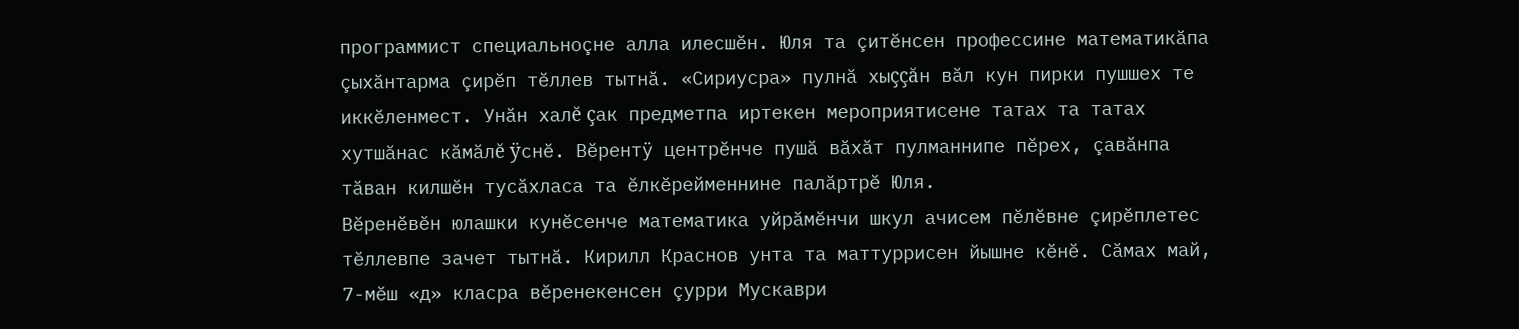программист специальноçне алла илесшĕн. Юля та çитĕнсен профессине математикăпа çыхăнтарма çирĕп тĕллев тытнă. «Сириусра» пулнă хыççăн вăл кун пирки пушшех те иккĕленмест. Унăн халĕ çак предметпа иртекен мероприятисене татах та татах хутшăнас кăмăлĕ ÿснĕ. Вĕрентÿ центрĕнче пушă вăхăт пулманнипе пĕрех, çавăнпа тăван килшĕн тусăхласа та ĕлкĕрейменнине палăртрĕ Юля.
Вĕренĕвĕн юлашки кунĕсенче математика уйрăмĕнчи шкул ачисем пĕлĕвне çирĕплетес тĕллевпе зачет тытнă. Кирилл Краснов унта та маттуррисен йышне кĕнĕ. Сăмах май, 7-мĕш «д» класра вĕренекенсен çурри Мускаври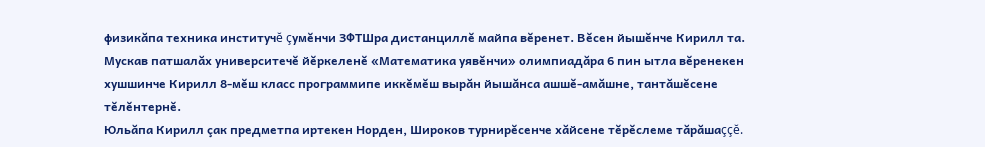физикăпа техника институчĕ çумĕнчи ЗФТШра дистанциллĕ майпа вĕренет. Вĕсен йышĕнче Кирилл та. Мускав патшалăх университечĕ йĕркеленĕ «Математика уявĕнчи» олимпиадăра 6 пин ытла вĕренекен хушшинче Кирилл 8-мĕш класс программипе иккĕмĕш вырăн йышăнса ашшĕ-амăшне, тантăшĕсене тĕлĕнтернĕ.
Юльăпа Кирилл çак предметпа иртекен Норден, Широков турнирĕсенче хăйсене тĕрĕслеме тăрăшаççĕ.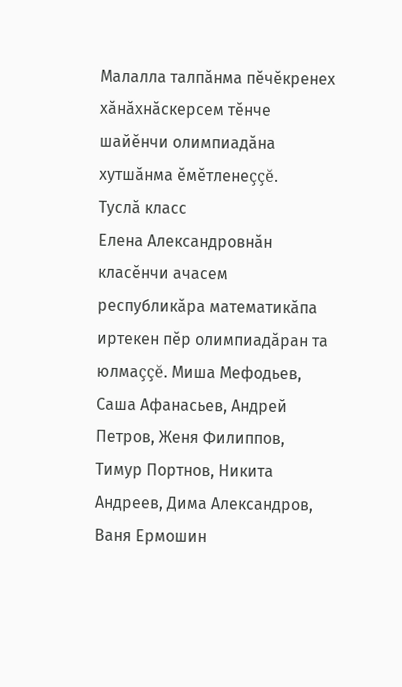Малалла талпăнма пĕчĕкренех хăнăхнăскерсем тĕнче шайĕнчи олимпиадăна хутшăнма ĕмĕтленеççĕ.
Туслă класс
Елена Александровнăн класĕнчи ачасем республикăра математикăпа иртекен пĕр олимпиадăран та юлмаççĕ. Миша Мефодьев, Саша Афанасьев, Андрей Петров, Женя Филиппов, Тимур Портнов, Никита Андреев, Дима Александров, Ваня Ермошин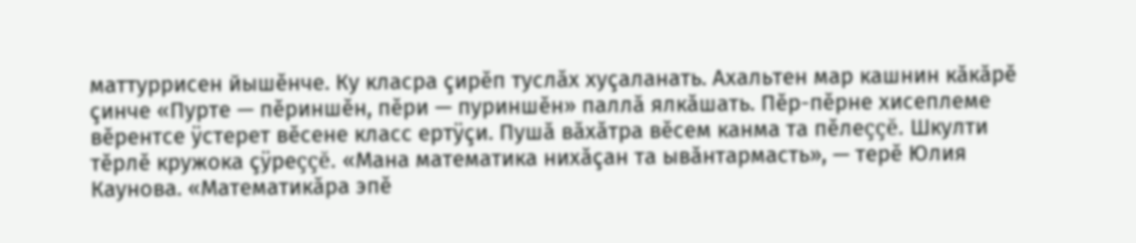маттуррисен йышĕнче. Ку класра çирĕп туслăх хуçаланать. Ахальтен мар кашнин кăкăрĕ çинче «Пурте — пĕриншĕн, пĕри — пуриншĕн» паллă ялкăшать. Пĕр-пĕрне хисеплеме вĕрентсе ÿстерет вĕсене класс ертÿçи. Пушă вăхăтра вĕсем канма та пĕлеççĕ. Шкулти тĕрлĕ кружока çÿреççĕ. «Мана математика нихăçан та ывăнтармасть», — терĕ Юлия Каунова. «Математикăра эпĕ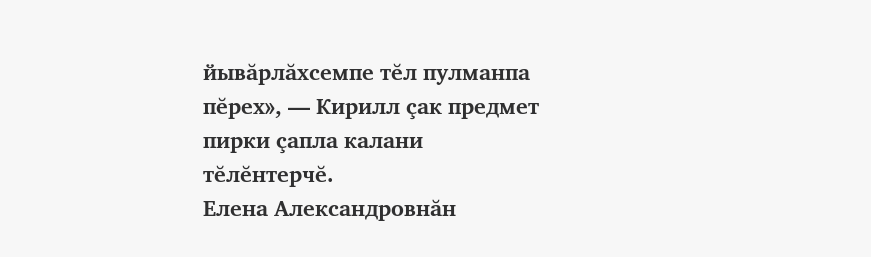йывăрлăхсемпе тĕл пулманпа пĕрех», — Кирилл çак предмет пирки çапла калани тĕлĕнтерчĕ.
Елена Александровнăн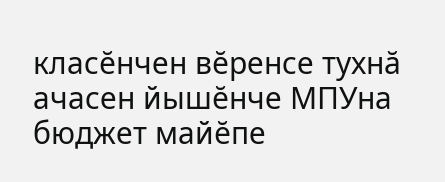класĕнчен вĕренсе тухнă ачасен йышĕнче МПУна бюджет майĕпе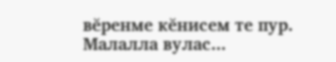вĕренме кĕнисем те пур. Малалла вулас...